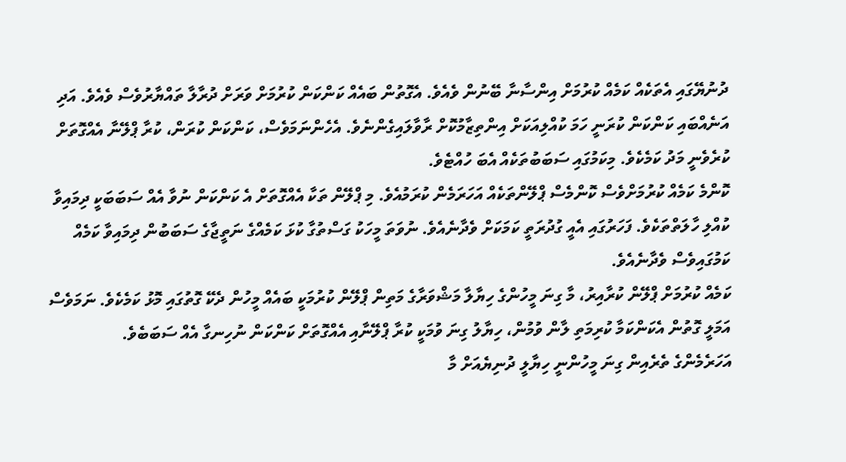ދުނުޔޭގައި އެތަކެއް ކަމެއް ކުރުމަށް އިންސާނާ ބޭނުން ވެއެވެ. އެގޮތުން ބައެއް ކަންކަން ކުރުމަށް ވަރަށް ދުރާލާ ތައްޔާރުވެސް ވެއެވެ. އަދި އަނެއްބައި ކަންކަން ކުރަނީ ހަމަ ކުއްލިއަކަށް އިންތިޒާމުކޮށް ރާވާލައިގެންނެވެ. އެހެންނަމަވެސް، ކަންކަން ކުރަން، ކުރާ ޕްލޭނާ އެއްގޮތަށް ކުރެވެނީ މަދު ކަމެކެވެ. މިކަމުގައި ސަބަބުތަކެއް އެބަ ހުއްޓެވެ.
ކޮންމެ ކަމެއް ކުރުމަށްވެސް ކޮންމެސް ޕްލޭންތަކެއް އަހަރަމެން ކުރަމުއެވެ. މި ޕްލޭން ތަކާ އެއްގޮތަށް އެ ކަންކަން ނުވާ އެއް ސަބަބަކީ ދިމައިވާ ކުއްލި ހާލަތްތަކެވެ. ފަހަރުގައި އެއީ ގުދުރަތީ ކަމަކަށް ވެދާނެއެވެ. ނުވަތަ މީހަކު ގަސްތުގާ ކުޅަ ކަމެއްގެ ނަތީޖާގެ ސަބަބުން ދިމައިވާ ކަމެއް ކަމުގައިވެސް ވެދާނެއެވެ.
ކަމެއް ކުރުމަށް ޕްލޭން ކުރާއިރު، މާ ގިނަ މީހުންގެ ހިޔާލާ މަޝްވަރާގެ މަތިން ޕްލޭން ކުރުމަކީ ބައެއް މީހުން ދެކޭ ގޮތުގައި މޮޅު ކަމެކެވެ. ނަމަވެސް އަމަލީ ގޮތުން އެކަންކަމާ ކުރިމަތި ލާން ވުމުން، ހިޔާލު ގިނަ ވުމަކީ ކުރާ ޕްލޭނާއި އެއްގޮތަށް ކަންކަން ނުހިނގާ އެއް ސަބަބެވެ.
އަހަރެމެންގެ ތެރެއިން ގިނަ މީހުންނީ ހިޔާލީ ދުނިޔެއަށް މާ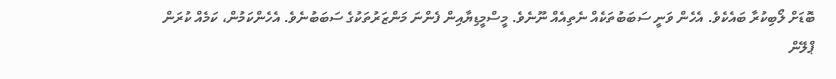ބޮޑަށް ލޯބިކުރާ ބައެކެވެ. އެހެން ވަނީ ސަބަބުތަކެއް ނެތިއެއް ނޫނެވެ. މީސްމީޑިޔާއިން ފެންނަ މަންޒަރުތަކުގެ ސަބަބުނެވެ. އެހެންކަމުން، ކަމެއް ކުރަން ޕްލޭން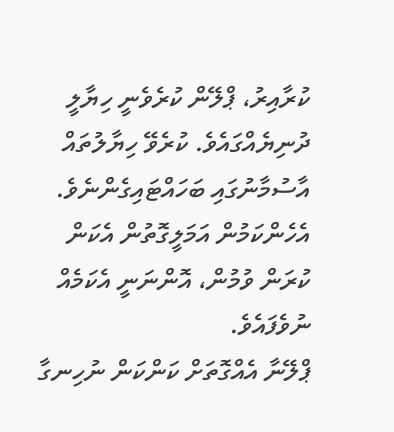ކުރާއިރު، ޕްލޭން ކުރެވެނީ ހިޔާލީ ދުނިޔެއްގައެވެ. ކުރެވޭ ހިޔާލުތައް އާސުމާނުގައި ބަހައްޓައިގެންނެވެ. އެހެންކަމުން އަމަލީގޮތުން އެކަން ކުރަން ވުމުން، އޮންނަނީ އެކަމެއް ނުވެފައެވެ.
ޕްލޭނާ އެއްގޮތަށް ކަންކަން ނުހިނގާ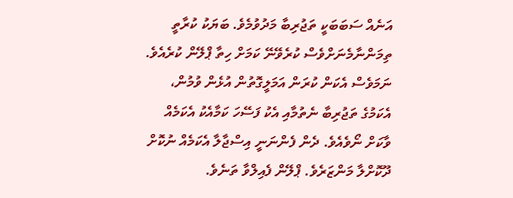އަނެއް ސަބަބަކީ ތަޖުރިބާ މަދުވުމެވެ. ބަޔަކު ކުރާތީ ތިމަންނާމެނަށްވެސް ކުރެވޭނޭ ކަމަށް ހިތާ ޕްލޭން ކުރެއެވެ. ނަމަވެސް އެކަން ކުރަން އަމަލީގޮތުން އުޅެން ވުމުން، އެކަމުގެ ތަޖުރިބާ ނެތުމާއި އެކު ފަސޭހަ ކަމާއެކު އެކަމެއް ވާކަށް ނޯވެއެވެ. ދެން ފެންނަނީ އިސްޖާލާ އެކަމެއް ނުކޮށް ދޫކޮށްލާ މަންޒަރެވެ. ޕްލޭން ފެއިލްވާ ތަނެވެ.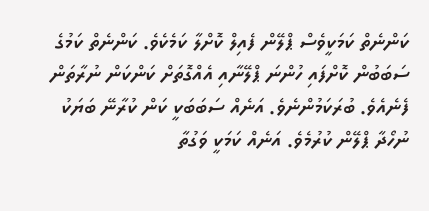ކަންނެތް ކަމަކީވެސް ޕްލޭން ފެއިލް ކޮށްލާ ކަމެކެވެ. ކަންނެތް ކަމުގެ ސަބަބުން ކޮށްފައި ހުންނަ ޕްލޭނާއި އެއްގޮތަށް ކަންކަން ނުރާތަން ފެނެއެވެ. ބުރަކަމުންނެވެ. އަނެއް ސަބަބަކީ ކަން ކުރާނޭ ބަޔަކު ނުހޯދާ ޕްލޭން ކުރުމެވެ. އަނެއް ކަމަކީ ވަގުތާ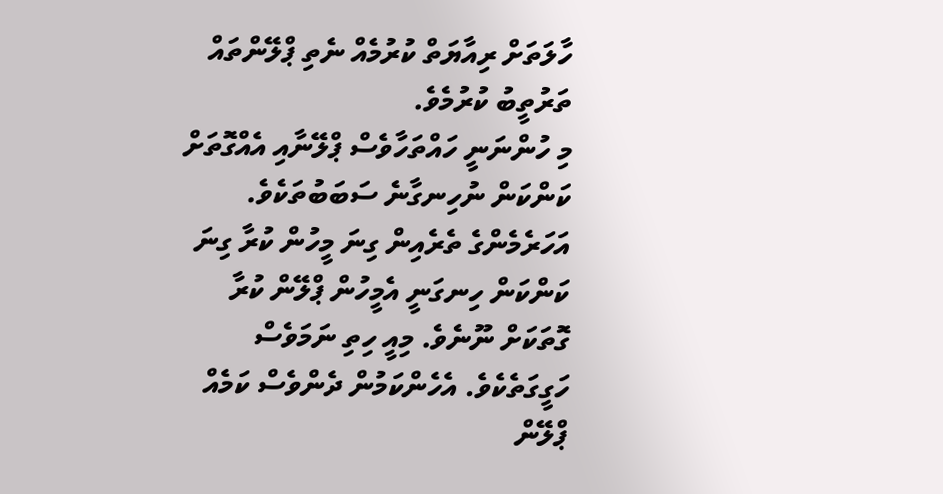ހާލަތަށް ރިއާޔަތް ކުރުމެއް ނެތި ޕްލޭންތައް ތަރުތީބު ކުރުމެވެ.
މި ހުންނަނީ ހައްތަހާވެސް ޕްލޭނާއި އެއްގޮތަށް ކަންކަން ނުހިނގާނެ ސަބަބުތަކެވެ. އަހަރެމެންގެ ތެރެއިން ގިނަ މީހުން ކުރާ ގިނަ ކަންކަން ހިނގަނީ އެމީހުން ޕްލޭން ކުރާ ގޮތަކަށް ނޫނެވެ. މިއީ ހިތި ނަމަވެސް ހަގީގަތެކެވެ. އެހެންކަމުން ދެންވެސް ކަމެއް ޕްލޭން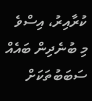ކުރާއިރު، އިސްވެ މި ބުނެދިން ބައެއް ސަބަބުތަކަށް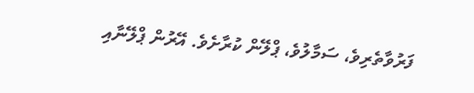ފަރުވާތެރިވެ، ސަމާލުވެ، ޕްލޭން ކުރާށެވެ. އޭރުން ޕްލޭނާއި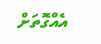އެއްގޮތަށް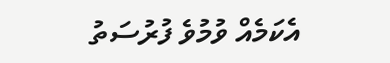އެކަމެއް ވުމުވެ ފުރުސަތު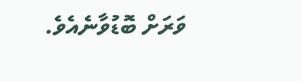ވަރަށް ބޮޑުވާނެއެވެ.